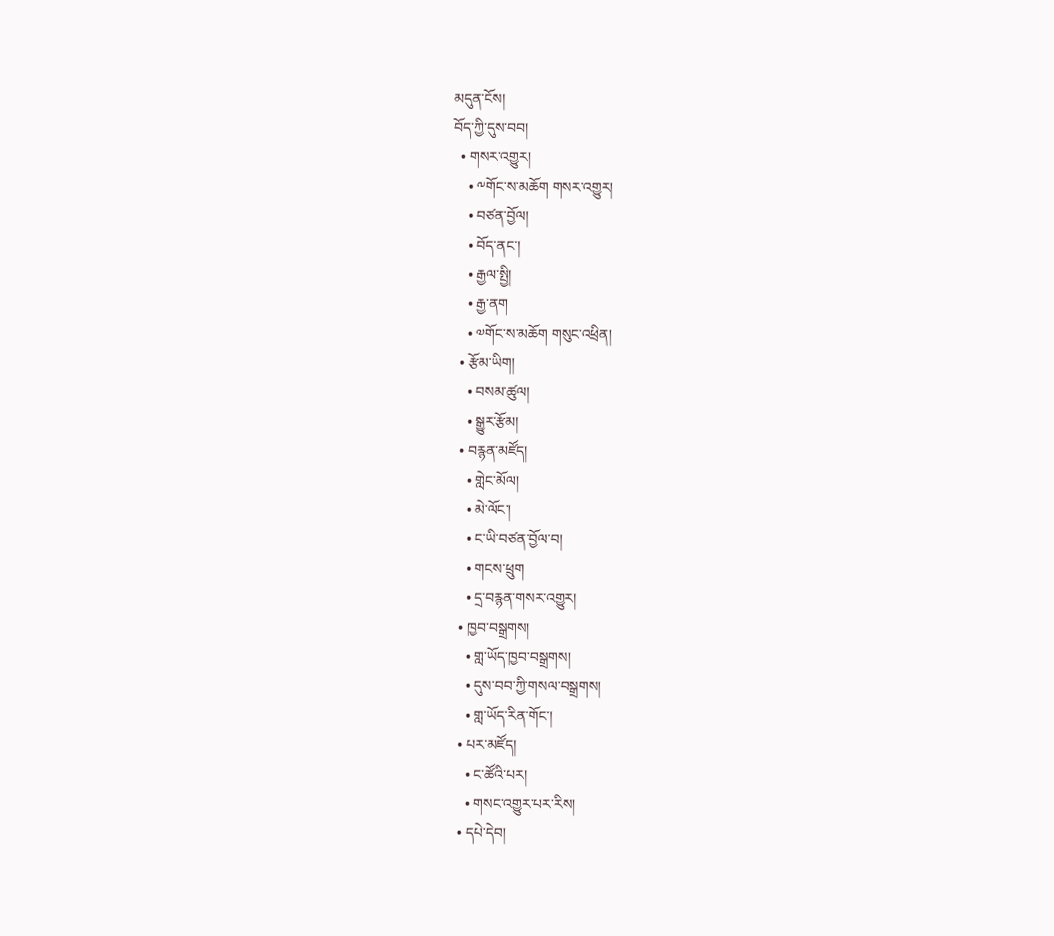མདུན་ངོས།
བོད་ཀྱི་དུས་བབ།
  • གསར་འགྱུར།
    • ༸གོང་ས་མཆོག གསར་འགྱུར།
    • བཙན་བྱོལ།
    • བོད་ནང་།
    • རྒྱལ་སྤྱི།
    • རྒྱ་ནག
    • ༧གོང་ས་མཆོག གསུང་འཕྲིན།
  • རྩོམ་ཡིག།
    • བསམ་ཚུལ།
    • སྒྱུར་རྩོམ།
  • བརྙན་མཛོད།
    • གླེང་མོལ།
    • མེ་ལོང་།
    • ང་ཡི་བཙན་བྱོལ་བ།
    • གངས་ཕྲུག
    • དྲ་བརྙན་གསར་འགྱུར།
  • ཁྱབ་བསྒྲགས།
    • གླ་ཡོད་ཁྱབ་བསྒྲགས།
    • དུས་བབ་ཀྱི་གསལ་བསྒྲགས།
    • གླ་ཡོད་རིན་གོང་།
  • པར་མཛོད།
    • ང་ཚོའི་པར།
    • གསང་འགྱུར་པར་རིས།
  • དཔེ་དེབ།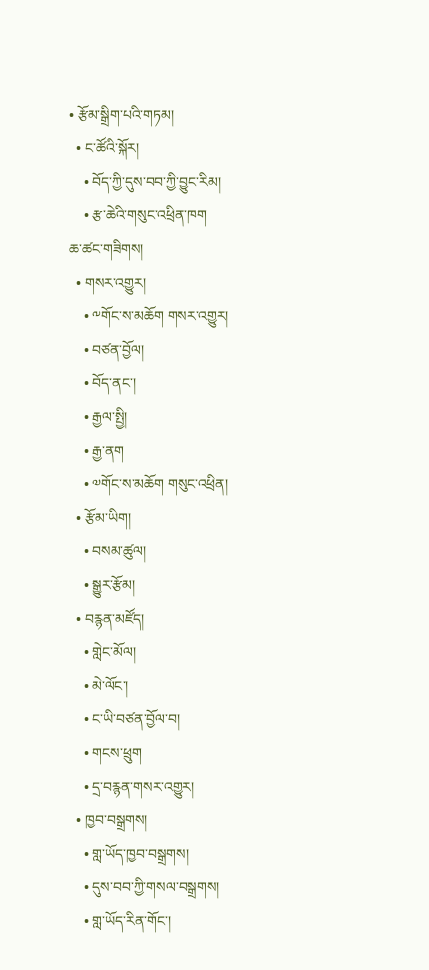• རྩོམ་སྒྲིག་པའི་གཏམ།
  • ང་ཚོའི་སྐོར།
    • བོད་ཀྱི་དུས་བབ་ཀྱི་བྱུང་རིམ།
    • རྩ་ཆེའི་གསུང་འཕྲིན་ཁག
ཆ་ཚང་གཟིགས།
  • གསར་འགྱུར།
    • ༸གོང་ས་མཆོག གསར་འགྱུར།
    • བཙན་བྱོལ།
    • བོད་ནང་།
    • རྒྱལ་སྤྱི།
    • རྒྱ་ནག
    • ༧གོང་ས་མཆོག གསུང་འཕྲིན།
  • རྩོམ་ཡིག།
    • བསམ་ཚུལ།
    • སྒྱུར་རྩོམ།
  • བརྙན་མཛོད།
    • གླེང་མོལ།
    • མེ་ལོང་།
    • ང་ཡི་བཙན་བྱོལ་བ།
    • གངས་ཕྲུག
    • དྲ་བརྙན་གསར་འགྱུར།
  • ཁྱབ་བསྒྲགས།
    • གླ་ཡོད་ཁྱབ་བསྒྲགས།
    • དུས་བབ་ཀྱི་གསལ་བསྒྲགས།
    • གླ་ཡོད་རིན་གོང་།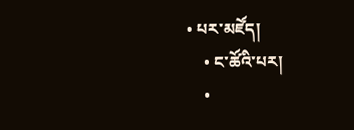• པར་མཛོད།
    • ང་ཚོའི་པར།
    •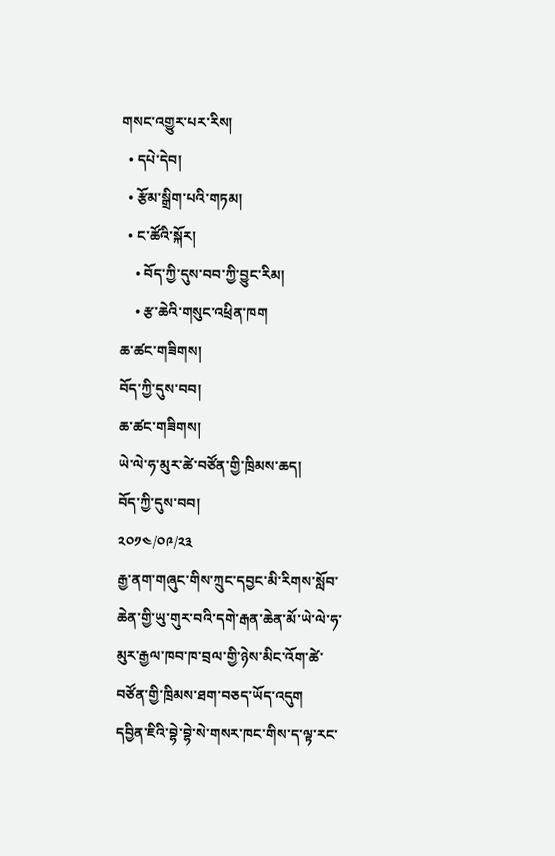གསང་འགྱུར་པར་རིས།
  • དཔེ་དེབ།
  • རྩོམ་སྒྲིག་པའི་གཏམ།
  • ང་ཚོའི་སྐོར།
    • བོད་ཀྱི་དུས་བབ་ཀྱི་བྱུང་རིམ།
    • རྩ་ཆེའི་གསུང་འཕྲིན་ཁག
ཆ་ཚང་གཟིགས།
བོད་ཀྱི་དུས་བབ།
ཆ་ཚང་གཟིགས།
ཡེ་ལེ་ཧ་མུར་ཚེ་བཙོན་གྱི་ཁྲིམས་ཆད།
བོད་ཀྱི་དུས་བབ།
༢༠༡༤/༠༩/༢༣
རྒྱ་ནག་གཞུང་གིས་ཀྲུང་དབྱང་མི་རིགས་སློབ་ཆེན་གྱི་ཡུ་གུར་བའི་དགེ་རྒན་ཆེན་མོ་ཡེ་ལེ་ཧ་མུར་རྒྱལ་ཁབ་ཁ་བྲལ་གྱི་ཉེས་མིང་འོག་ཚེ་བཙོན་གྱི་ཁྲིམས་ཐག་བཅད་ཡོད་འདུག
དབྱིན་ཇིའི་བྷེ་བྷེ་སེ་གསར་ཁང་གིས་ད་ལྟ་རང་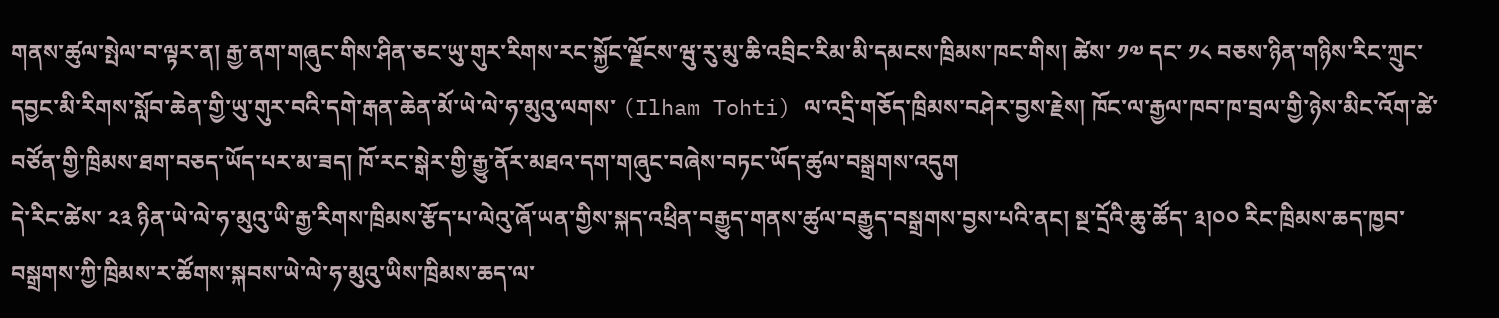གནས་ཚུལ་སྤེལ་བ་ལྟར་ན། རྒྱ་ནག་གཞུང་གིས་ཤིན་ཅང་ཡུ་གུར་རིགས་རང་སྐྱོང་ལྗོངས་ཝུ་རུ་མུ་ཆི་འབྲིང་རིམ་མི་དམངས་ཁྲིམས་ཁང་གིས། ཚེས་ ༡༧ དང་ ༡༨ བཅས་ཉིན་གཉིས་རིང་ཀྲུང་དབྱང་མི་རིགས་སློབ་ཆེན་གྱི་ཡུ་གུར་བའི་དགེ་རྒན་ཆེན་མོ་ཡེ་ལེ་ཧ་མུའུ་ལགས་ (Ilham Tohti) ལ་འདྲི་གཅོད་ཁྲིམས་བཤེར་བྱས་རྗེས། ཁོང་ལ་རྒྱལ་ཁབ་ཁ་བྲལ་གྱི་ཉེས་མིང་འོག་ཚེ་བཙོན་གྱི་ཁྲིམས་ཐག་བཅད་ཡོད་པར་མ་ཟད། ཁོ་རང་སྒེར་གྱི་རྒྱུ་ནོར་མཐའ་དག་གཞུང་བཞེས་བཏང་ཡོད་ཚུལ་བསྒྲགས་འདུག
དེ་རིང་ཚེས་ ༢༣ ཉིན་ཡེ་ལེ་ཧ་མུའུ་ཡི་རྒྱ་རིགས་ཁྲིམས་རྩོད་པ་ལེའུ་ཞོ་ཡན་གྱིས་སྐད་འཕྲིན་བརྒྱུད་གནས་ཚུལ་བརྒྱུད་བསྒྲགས་བྱས་པའི་ནང། སྔ་དྲོའི་ཆུ་ཚོད་ ༣།༠༠ རིང་ཁྲིམས་ཆད་ཁྱབ་བསྒྲགས་ཀྱི་ཁྲིམས་ར་ཚོགས་སྐབས་ཡེ་ལེ་ཧ་མུའུ་ཡིས་ཁྲིམས་ཆད་ལ་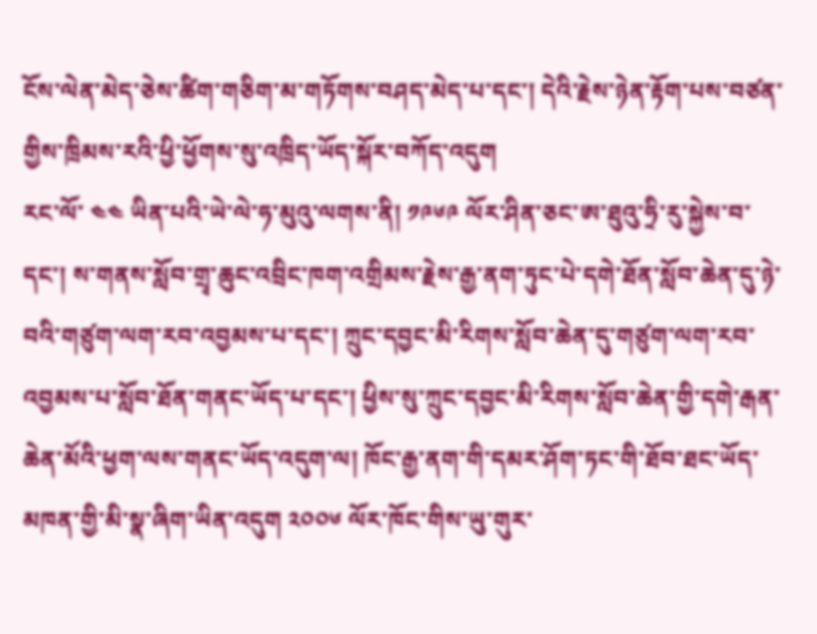ངོས་ལེན་མེད་ཅེས་ཚིག་གཅིག་མ་གཏོགས་བཤད་མེད་པ་དང་། དེའི་རྗེས་ཉེན་རྟོག་པས་བཙན་གྱིས་ཁྲིམས་རའི་ཕྱི་ཕྱོགས་སུ་འཁྲིད་ཡོད་སྐོར་བཀོད་འདུག
རང་ལོ་ ༤༤ ཡིན་པའི་ཡེ་ལེ་ཧ་མུའུ་ལགས་ནི། ༡༩༦༩ ལོར་ཤིན་ཅང་ཨ་ཐུའུ་ཧྲི་རུ་སྐྱེས་བ་དང་། ས་གནས་སློབ་གྲྭ་ཆུང་འབྲིང་ཁག་འགྲིམས་རྗེས་རྒྱ་ནག་ཏུང་པེ་དགེ་ཐོན་སློབ་ཆེན་དུ་ཉེ་བའི་གཙུག་ལག་རབ་འབྱམས་པ་དང་། ཀྲུང་དབྱང་མི་རིགས་སློབ་ཆེན་དུ་གཙུག་ལག་རབ་འབྱམས་པ་སློབ་ཐོན་གནང་ཡོད་པ་དང་། ཕྱིས་སུ་ཀྲུང་དབྱང་མི་རིགས་སློབ་ཆེན་གྱི་དགེ་རྒན་ཆེན་མོའི་ཕྱག་ལས་གནང་ཡོད་འདུག་ལ། ཁོང་རྒྱ་ནག་གི་དམར་ཤོག་ཏང་གི་ཐོབ་ཐང་ཡོད་མཁན་གྱི་མི་སྣ་ཞིག་ཡིན་འདུག ༢༠༠༦ ལོར་ཁོང་གིས་ཡུ་གུར་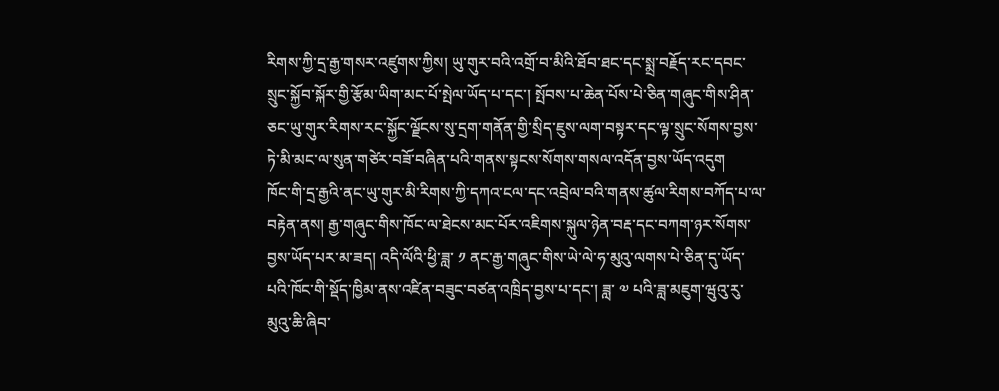རིགས་ཀྱི་དྲ་རྒྱ་གསར་འཛུགས་ཀྱིས། ཡུ་གུར་བའི་འགྲོ་བ་མིའི་ཐོབ་ཐང་དང་སྨྲ་བརྗོད་རང་དབང་སྲུང་སྐྱོབ་སྐོར་གྱི་རྩོམ་ཡིག་མང་པོ་སྤེལ་ཡོད་པ་དང་། སྤོབས་པ་ཆེན་པོས་པེ་ཅིན་གཞུང་གིས་ཤིན་ཅང་ཡུ་གུར་རིགས་རང་སྐྱོང་ལྗོངས་སུ་དྲག་གནོན་གྱི་སྲིད་ཇུས་ལག་བསྟར་དང་ལྟ་སྲུང་སོགས་བྱས་ཏེ་མི་མང་ལ་སུན་གཙེར་བཟོ་བཞིན་པའི་གནས་སྟངས་སོགས་གསལ་འདོན་བྱས་ཡོད་འདུག
ཁོང་གི་དྲ་རྒྱའི་ནང་ཡུ་གུར་མི་རིགས་ཀྱི་དཀའ་ངལ་དང་འབྲེལ་བའི་གནས་ཚུལ་རིགས་བཀོད་པ་ལ་བརྟེན་ནས། རྒྱ་གཞུང་གིས་ཁོང་ལ་ཐེངས་མང་པོར་འཇིགས་སྐུལ་ཉེན་བརྡ་དང་བཀག་ཉར་སོགས་བྱས་ཡོད་པར་མ་ཟད། འདི་ལོའི་ཕྱི་ཟླ་ ༡ ནང་རྒྱ་གཞུང་གིས་ཡེ་ལེ་ཧ་མུའུ་ལགས་པེ་ཅིན་དུ་ཡོད་པའི་ཁོང་གི་སྡོད་ཁྱིམ་ནས་འཛིན་བཟུང་བཙན་འཁྲིད་བྱས་པ་དང་། ཟླ་ ༧ པའི་ཟླ་མཇུག་ཝུའུ་རུ་མུའུ་ཆི་ཞིབ་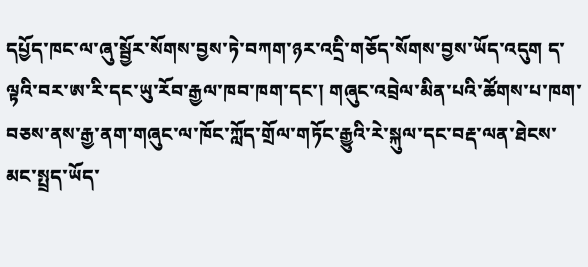དཔྱོད་ཁང་ལ་ཞུ་སྦྱོར་སོགས་བྱས་ཏེ་བཀག་ཉར་འདྲི་གཅོད་སོགས་བྱས་ཡོད་འདུག ད་ལྟའི་བར་ཨ་རི་དང་ཡུ་རོབ་རྒྱལ་ཁབ་ཁག་དང་། གཞུང་འབྲེལ་མིན་པའི་ཚོགས་པ་ཁག་བཅས་ནས་རྒྱ་ནག་གཞུང་ལ་ཁོང་ཀློད་གྲོལ་གཏོང་རྒྱུའི་རེ་སྐུལ་དང་བརྡ་ལན་ཐེངས་མང་སྤྲད་ཡོད་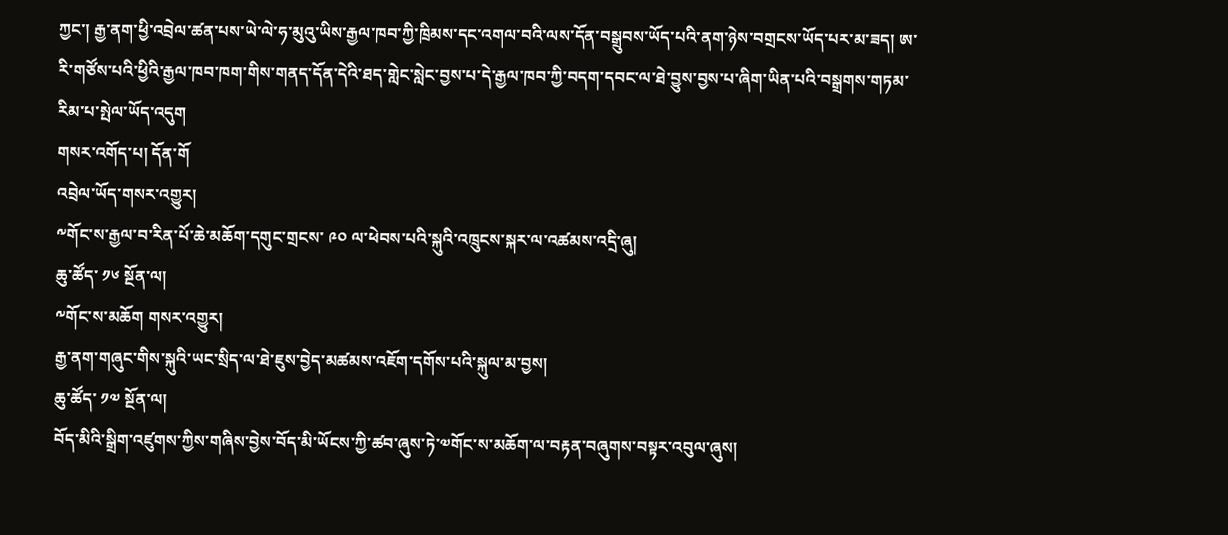ཀྱང་། རྒྱ་ནག་ཕྱི་འབྲེལ་ཚན་པས་ཡེ་ལེ་ཧ་མུའུ་ཡིས་རྒྱལ་ཁབ་ཀྱི་ཁྲིམས་དང་འགལ་བའི་ལས་དོན་བསྒྲུབས་ཡོད་པའི་ནག་ཉེས་བགྲངས་ཡོད་པར་མ་ཟད། ཨ་རི་གཙོས་པའི་ཕྱིའི་རྒྱལ་ཁབ་ཁག་གིས་གནད་དོན་དེའི་ཐད་གླེང་སླེང་བྱས་པ་དེ་རྒྱལ་ཁབ་ཀྱི་བདག་དབང་ལ་ཐེ་བྱུས་བྱས་པ་ཞིག་ཡིན་པའི་བསྒྲགས་གཏམ་རིམ་པ་སྤེལ་ཡོད་འདུག
གསར་འགོད་པ། དོན་གོ
འབྲེལ་ཡོད་གསར་འགྱུར།
༸གོང་ས་རྒྱལ་བ་རིན་པོ་ཆེ་མཆོག་དགུང་གྲངས་ ༩༠ ལ་ཕེབས་པའི་སྐུའི་འཁྲུངས་སྐར་ལ་འཚམས་འདྲི་ཞུ།
ཆུ་ཚོད་ ༡༦ སྔོན་ལ།
༸གོང་ས་མཆོག གསར་འགྱུར།
རྒྱ་ནག་གཞུང་གིས་སྐུའི་ཡང་སྲིད་ལ་ཐེ་ཇུས་བྱེད་མཚམས་འཇོག་དགོས་པའི་སྐུལ་མ་བྱས།
ཆུ་ཚོད་ ༡༧ སྔོན་ལ།
བོད་མིའི་སྒྲིག་འཛུགས་ཀྱིས་གཞིས་བྱེས་བོད་མི་ཡོངས་ཀྱི་ཚབ་ཞུས་ཏེ་༧གོང་ས་མཆོག་ལ་བརྟན་བཞུགས་བསྟར་འབུལ་ཞུས།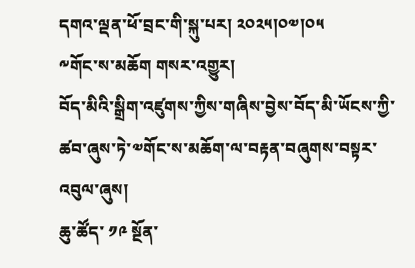དགའ་ལྡན་ཕོ་བྲང་གི་སྐུ་པར། ༢༠༢༥།༠༧།༠༥
༸གོང་ས་མཆོག གསར་འགྱུར།
བོད་མིའི་སྒྲིག་འཛུགས་ཀྱིས་གཞིས་བྱེས་བོད་མི་ཡོངས་ཀྱི་ཚབ་ཞུས་ཏེ་༧གོང་ས་མཆོག་ལ་བརྟན་བཞུགས་བསྟར་འབུལ་ཞུས།
ཆུ་ཚོད་ ༡༩ སྔོན་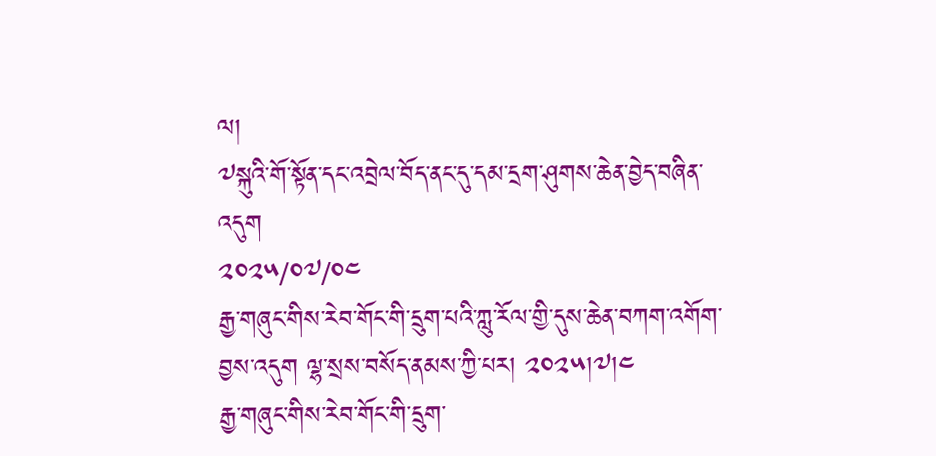ལ།
༧སྐུའི་གོ་སྟོན་དང་འབྲེལ་བོད་ནང་དུ་དམ་དྲག་ཤུགས་ཆེན་བྱེད་བཞིན་འདུག
༢༠༢༥/༠༧/༠༤
རྒྱ་གཞུང་གིས་རེབ་གོང་གི་དྲུག་པའི་ཀླུ་རོལ་གྱི་དུས་ཆེན་བཀག་འགོག་བྱས་འདུག ལྷ་སྲས་བསོད་ནམས་ཀྱི་པར། ༢༠༢༥།༧།༤
རྒྱ་གཞུང་གིས་རེབ་གོང་གི་དྲུག་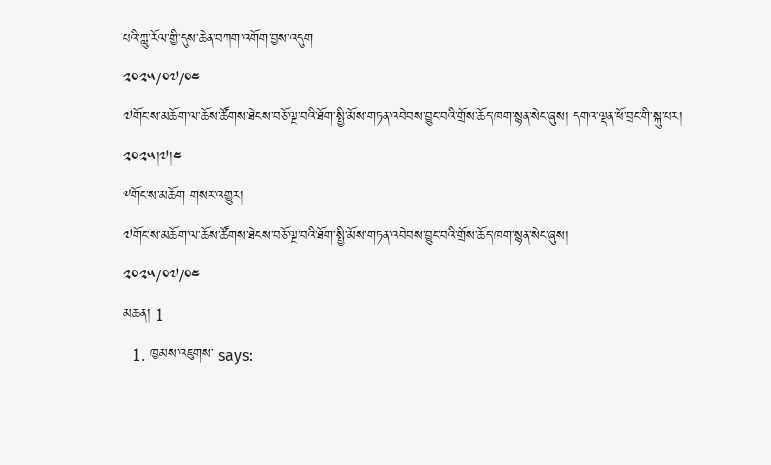པའི་ཀླུ་རོལ་གྱི་དུས་ཆེན་བཀག་འགོག་བྱས་འདུག
༢༠༢༥/༠༧/༠༤
༧གོང་ས་མཆོག་ལ་ཆོས་ཚོགས་ཐེངས་བཅོ་ལྔ་བའི་ཐོག་སྤྱི་མོས་གཏན་འབེབས་བྱུང་བའི་གྲོས་ཆོད་ཁག་སྙན་སེང་ཞུས། དགའ་ལྡན་ཕོ་བྲང་གི་སྐུ་པར། ༢༠༢༥།༧།༤
༸གོང་ས་མཆོག གསར་འགྱུར།
༧གོང་ས་མཆོག་ལ་ཆོས་ཚོགས་ཐེངས་བཅོ་ལྔ་བའི་ཐོག་སྤྱི་མོས་གཏན་འབེབས་བྱུང་བའི་གྲོས་ཆོད་ཁག་སྙན་སེང་ཞུས།
༢༠༢༥/༠༧/༠༤
མཆན། 1
  1. ཁྱམས་འཇུགས་ says: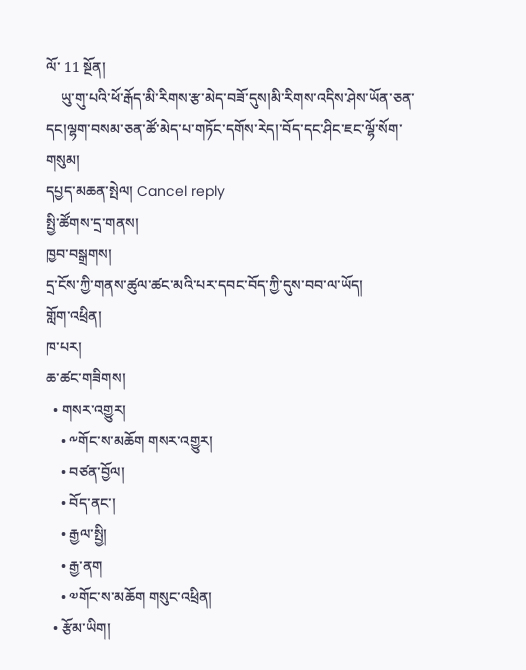ལོ་ 11 སྔོན།
    ཡུ་གུ་པའི་ཕོ་རྒོད་མི་རིགས་རྩ་མེད་བཟོ་དུས།མི་རིགས་འདིས་ཤེས་ཡོན་ཅན་དང།ལྷག་བསམ་ཅན་ཚོ་མེད་པ་གཏོང་དགོས་རེད།་བོད་དང་ཤིང་ཇང་ལྷོ་སོག་གསུམ།
དཔྱད་མཆན་སྤེལ། Cancel reply
སྤྱི་ཚོགས་དྲ་གནས།
ཁྱབ་བསྒྲགས།
དྲ་ངོས་ཀྱི་གནས་ཚུལ་ཚང་མའི་པར་དབང་བོད་ཀྱི་དུས་བབ་ལ་ཡོད།
གློག་འཕྲིན།
ཁ་པར།
ཆ་ཚང་གཟིགས།
  • གསར་འགྱུར།
    • ༸གོང་ས་མཆོག གསར་འགྱུར།
    • བཙན་བྱོལ།
    • བོད་ནང་།
    • རྒྱལ་སྤྱི།
    • རྒྱ་ནག
    • ༧གོང་ས་མཆོག གསུང་འཕྲིན།
  • རྩོམ་ཡིག།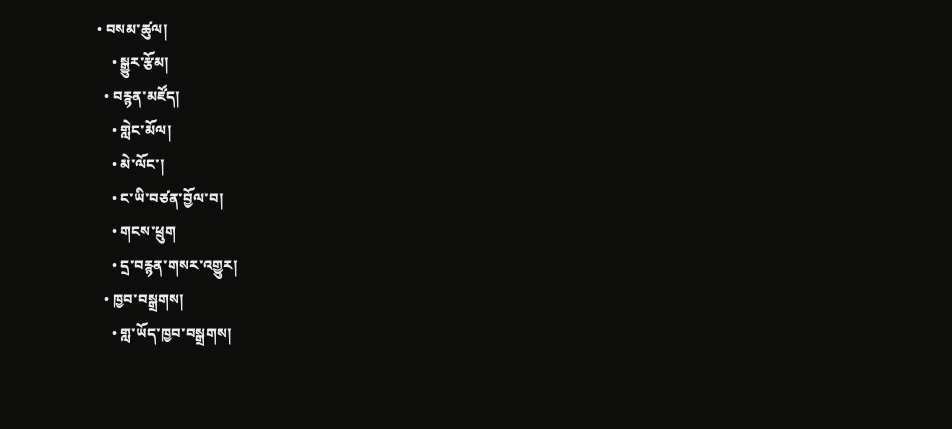• བསམ་ཚུལ།
    • སྒྱུར་རྩོམ།
  • བརྙན་མཛོད།
    • གླེང་མོལ།
    • མེ་ལོང་།
    • ང་ཡི་བཙན་བྱོལ་བ།
    • གངས་ཕྲུག
    • དྲ་བརྙན་གསར་འགྱུར།
  • ཁྱབ་བསྒྲགས།
    • གླ་ཡོད་ཁྱབ་བསྒྲགས།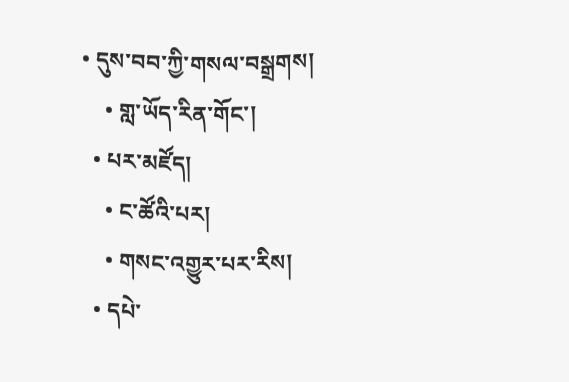• དུས་བབ་ཀྱི་གསལ་བསྒྲགས།
    • གླ་ཡོད་རིན་གོང་།
  • པར་མཛོད།
    • ང་ཚོའི་པར།
    • གསང་འགྱུར་པར་རིས།
  • དཔེ་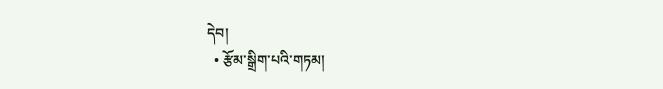དེབ།
  • རྩོམ་སྒྲིག་པའི་གཏམ།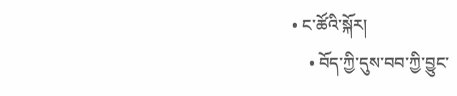• ང་ཚོའི་སྐོར།
    • བོད་ཀྱི་དུས་བབ་ཀྱི་བྱུང་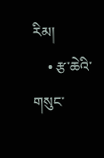རིམ།
    • རྩ་ཆེའི་གསུང་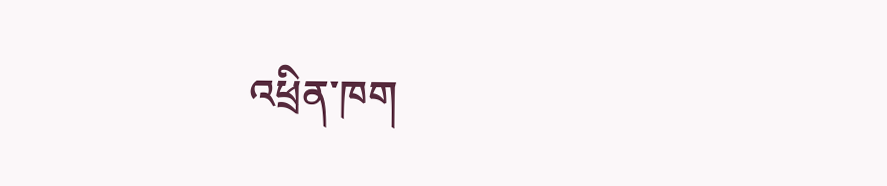འཕྲིན་ཁག